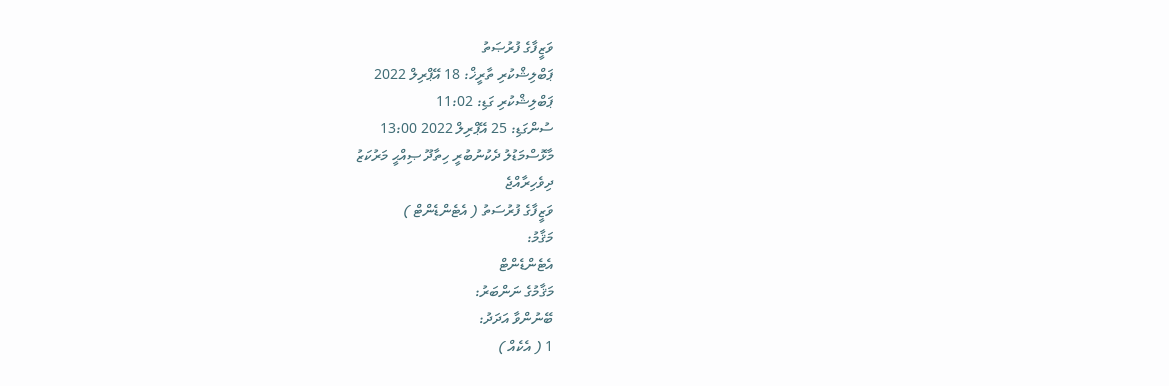ވަޒީފާގެ ފުރުޞަތު
ޕަބްލިޝްކުރި ތާރީޚް: 18 އޭޕްރިލް 2022
ޕަބްލިޝްކުރި ގަޑި: 11:02
ސުންގަޑި: 25 އޭޕްރިލް 2022 13:00
މާޅޮސްމަޑުލު ދެކުނުބުރީ ހިތާދޫ ޞިއްޙީ މަރުކަޒު
ދިވެހިރާއްޖެ
ވަޒީފާގެ ފުރުސަތު ( އެޓެންޑެންޓް )
މަޤާމު:
އެޓެންޑެންޓް
މަޤާމުގެ ނަންބަރު:
ބޭނުންވާ އަދަދު:
1 ( އެކެއް )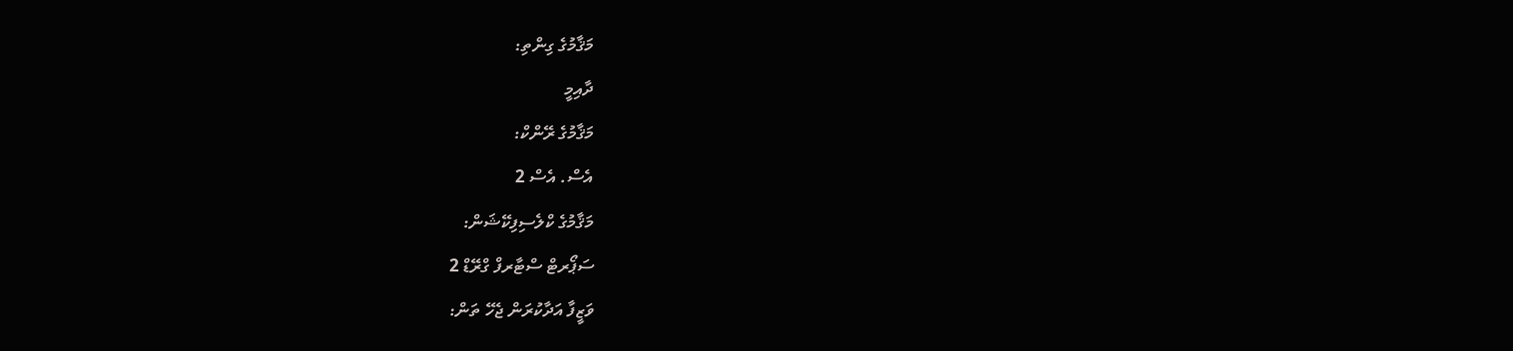މަޤާމުގެ ގިންތި:
ދާއިމީ
މަޤާމުގެ ރޭންކް:
އެސް. އެސް 2
މަޤާމުގެ ކްލެސިފިކޭޝަން:
ސަޕޯރޓް ސްޓާރފް ގްރޭޑް 2
ވަޒީފާ އަދާކުރަން ޖެހޭ ތަން: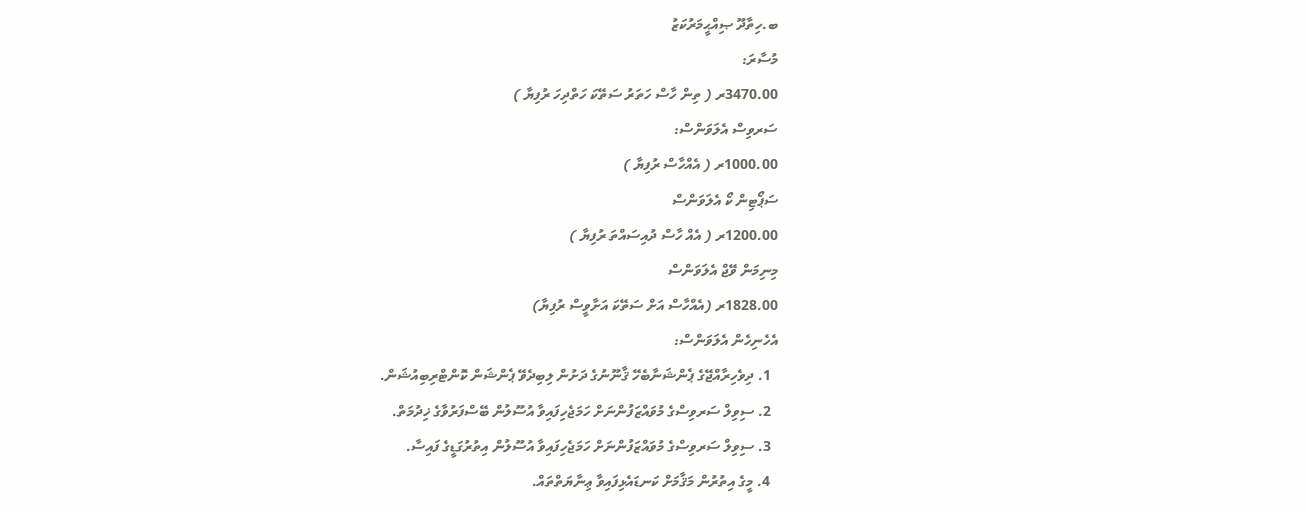ބ.ހިތާދޫ ޞިއްޙީމަރުކަޒު
މުސާރަ:
3470.00ރ ( ތިން ހާސް ހަތަރު ސަތޭކަ ހަތްދިހަ ރުފިޔާ )
ސަރވިސް އެލަވަންސް:
1000.00ރ ( އެއްހާސް ރުފިޔާ )
ސަޕޯޓިން ކޯ އެލަވަންސް
1200.00ރ ( އެއް ހާސް ދުއިސައްތަ ރުފިޔާ )
މިނިމަން ވޭޖް އެލަވަންސް
1828.00ރ (އެއްހާސް އަށް ސަތޭކަ އަށާވީސް ރުފިޔާ)
އެހެނިހެން އެލަވަންސް:
  1. ދިވެހިރާއްޖޭގެ ޕެންޝަނާބެހޭ ޤާނޫނުގެ ދަށުން ލިބިދެވޭ ޕެންޝަން ކޮންޓްރިބިއުޝަން.
  2. ސިވިލް ސަރވިސްގެ މުވައްޒަފުންނަށް ހަމަޖެހިފައިވާ އުސޫލުން ބޭސްފަރުވާގެ ޚިދުމަތް.
  3. ސިވިލް ސަރވިސްގެ މުވައްޒަފުންނަށް ހަމަޖެހިފައިވާ އުސޫލުން އިތުރުގަޑީގެ ފައިސާ.
  4. މީގެ އިތުރުން މަޤާމަށް ކަނޑައެޅިފައިވާ ޢިނާޔަތްތައް.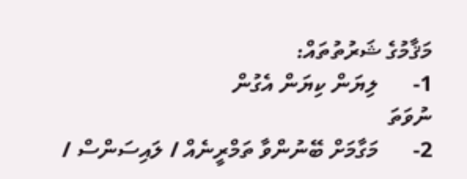މަޤާމުގެ ޝަރުތުތައް:
1-      ލިޔަން ކިޔަން އެގުން
ނުވަތަ
2-      މަގާމަށް ބޭނުންވާ ތަމްރީނެއް / ލައިސަންސް /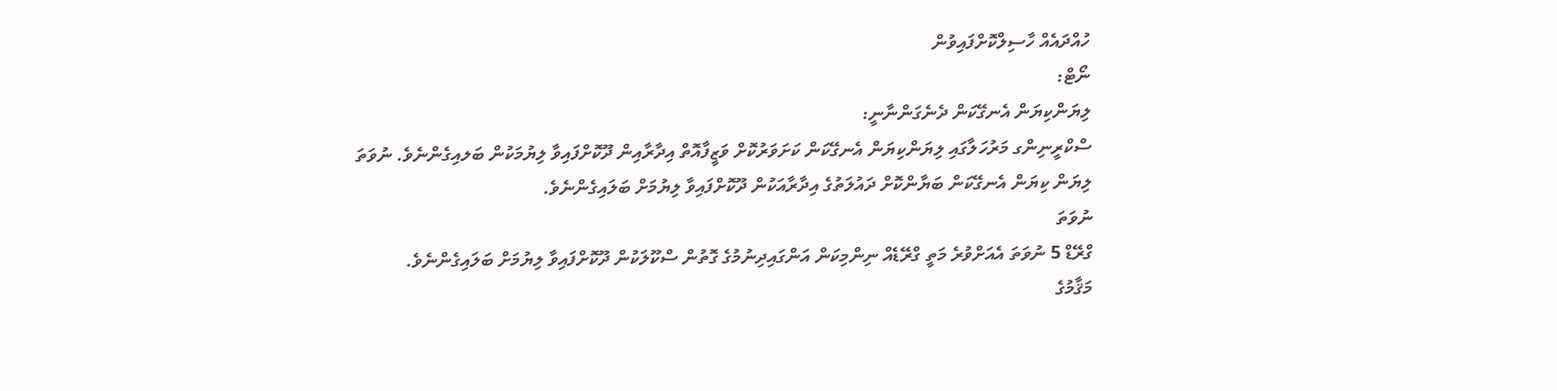ހުއްދައެއް ހާސިލްކޮށްފައިވުން
ނޯޓް:
ލިޔަންކިޔަން އެނގޭކަން ދެނެގަންނާނީ:
ސްކްރީނިންގ މަރުހަލާގައި ލިޔަންކިޔަން އެނގޭކަން ކަށަވަރުކޮށް ވަޒީފާއޮތް އިދާރާއިން ދޫކޮށްފައިވާ ލިޔުމަކުން ބަލއިގެންނެވެ. ނުވަތަ
ލިޔަން ކިޔަން އެނގޭކަން ބަޔާންކޮށް ދައުލަތުގެ އިދާރާއަކުން ދޫކޮށްފައިވާ ލިޔުމަށް ބަލައިގެންނެވެ.
ނުވަތަ
ގްރޭޑް 5 ނުވަތަ އެއަށްވުރެ މަތީ ގްރޭޑެއް ނިންމިކަން އަންގައިދިނުމުގެ ގޮތުން ސްކޫލަކުން ދޫކޮށްފައިވާ ލިޔުމަށް ބަލައިގެންނެވެ.
މަޤާމުގެ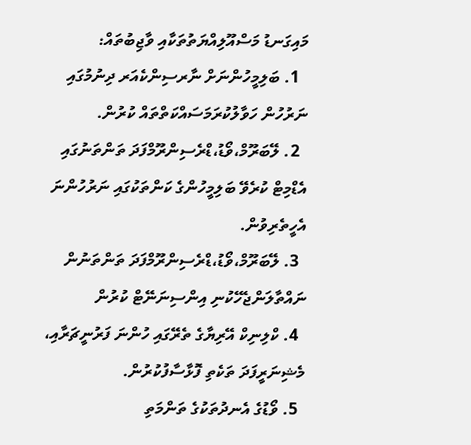މައިގަނޑު މަސްއޫލިއްޔަތުތަކާއި ވާޖިބުތައް:
  1. ބަލިމީހުންނަށް ނާރސިންކެއަރ ދިނުމުގައި ނަރުހުން ހަވާލުކުރަމަސައްކަތްތައް ކުރުން.
  2. ލޭބަރޫމް،ވޯޑު،ޑްރެސިންރޫމްފަދަ ތަންތަނުގައި އެޑްމިޓް ކުރެވޭ ބަލިމީހުންގެ ކަންތަކުގައި ނަރުހުންނަ އެހީތެރިވުން.
  3. ލޭބަރޫމް،ވޯޑު،ޑްރެސިންރޫމްފަދަ ތަންތަނުން ނައްތާލަންޖެހޭކުނި އިންސިނަނޭޓް ކުރުން
  4. ކްލިނިކް އޭރިޔާގެ ތެރޭގައި ހުންނަ ފަރުނީޗަރާއި، މެޝިނަރީފަދަ ތަކެތި ފޮޅާސާފުކުރުން.
  5. ވޯޑުގެ އެނދުތަކުގެ ތަންމަތި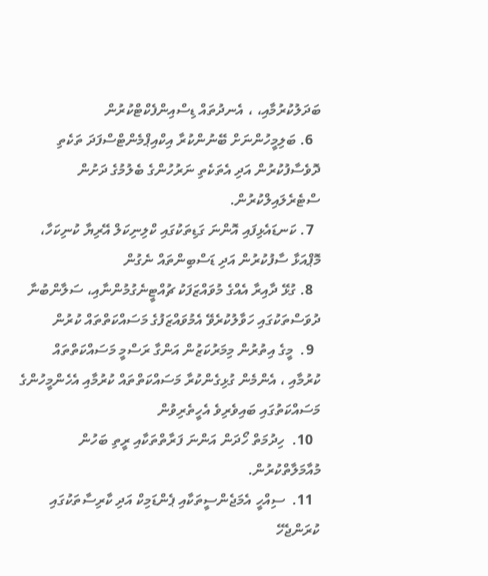ބަދަލުކުރުމާއި، ، އެނދުތައް ޑިސްއިންފެކްޓްކުރުން
  6. ބަލިމީހުންނަށް ބޭނުންކުރާ އިކްއިޕްމެންޓްސްފަދަ ތަކެތި ދޮވެސާފުކުރުން އަދި އެތަކެތި ނަރުހުންގެ ބެލުމުގެ ދަށުން ސްޓެރެލައިލްކުރުން.
  7. ކަނޑައެޅިފައި އޮންނަ ގަޑިތަކުގައި ކްލިނިކަލް އޭރިޔާ ކުނިކަހާ، މޮޕްއަޅާ ސާފުކުރުން އަދި ޑަސްބިންތައް ނެގުން
  8. ގުޅޭ ދާއިރާ އެއްގެ މުވައްޒަފަކު ޗުއްޓީނެގުމުންނާއި، ސަލާންބުނާ ދުވަސްތަކުގައި ހަވާލުކުރެވޭ އެމުވައްޒަފުގެ މަސައްކަތްތައް ކުރުން
  9.  މީގެ އިތުރުން މިމަރުކަޒުން އަންގާ ރަސްމީ މަސައްކަތްތައް ކުރުމާއި ، އެންމެން ގުޅިގެންކުރާ މަސައްކަތްތައް ކުރުމާއި އެހެންމީހުންގެ މަސައްކަތުގައި ބައިވެރިވެ އެހީތެރިވުން
  10.  ހިދުމަތް ހޯދަން އަންނަ ފަރާތްތަކާއި ރީތި ބަހުން މުއާމަލާތްކުރުން.
  11.  ސިއްހީ އެމަޖެންސީތަކާއި ޕެންޑަމިކް އަދި ކާރިސާތަކުގައި ކުރަންޖެހޭ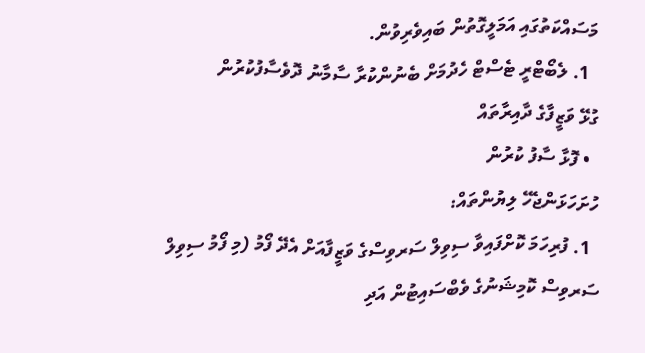މަސައްކަތުގައި އަމަލީގޮތުން ބައިވެރިވުން.
  1. ލެބޯޓްރީ ޓެސްޓް ހެދުމަށް ބެނުންކުރާ ސާމާނު ދޮވެސާފުކުރުން
ގުޅޭ ވަޒީފާގެ ދާއިރާތައް
  • ފޮޅާ ސާފު ކުރުން
ހުށަހަޅަންޖެހޭ ލިޔުންތައް:
  1. ފުރިހަމަ ކޮށްފައިވާ ސިވިލް ސަރވިސްގެ ވަޒީފާއަށް އެދޭ ފޯމު (މި ފޯމު ސިވިލް ސަރވިސް ކޮމިޝަނުގެ ވެބްސައިޓުން އަދި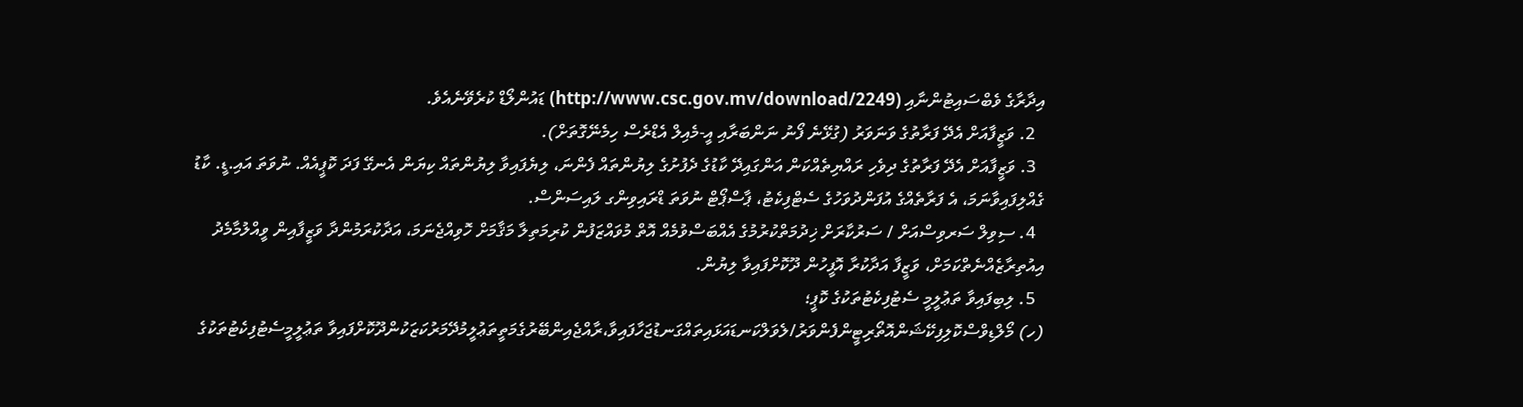އިދާރާގެ ވެބްސައިޓުންނާއި (http://www.csc.gov.mv/download/2249) ޑައުންލޯޑް ކުރެވޭނެއެވެ.
  2. ވަޒީފާއަށް އެދޭ ފަރާތުގެ ވަނަވަރު (ގުޅޭނެ ފޯނު ނަންބަރާއި އީ-މެއިލް އެޑްރެސް ހިމެނޭގޮތަށް).
  3. ވަޒީފާއަށް އެދޭ ފަރާތުގެ ދިވެހި ރައްޔިތެއްކަން އަންގައިދޭ ކާޑުގެ ދެފުށުގެ ލިޔުންތައް ފެންނަ، ލިޔެފައިވާ ލިޔުންތައް ކިޔަން އެނގޭ ފަދަ ކޮޕީއެއް. ނުވަތަ އައި.ޑީ. ކާޑު ގެއްލިފައިވާނަމަ، އެ ފަރާތެއްގެ އުފަންދުވަހުގެ ސެޓްފިކެޓު، ޕާސްޕޯޓް ނުވަތަ ޑްރައިވިންގ ލައިސަންސް.
  4. ސިވިލް ސަރވިސްއަށް / ސަރުކާރަށް ޚިދުމަތްކުރުމުގެ އެއްބަސްވުމެއް އޮތް މުވައްޒަފުން ކުރިމަތިލާ މަޤާމަށް ހޮވިއްޖެނަމަ، އަދާކުރަމުންދާ ވަޒީފާއިން ވީއްލުމާމެދު އިއުތިރާޒެއްނެތްކަމަށް، ވަޒީފާ އަދާކުރާ އޮފީހުން ދޫކޮށްފައިވާ ލިޔުން.
  5. ލިބިފައިވާ ތަޢުލީމީ ސެޓުފިކެޓުތަކުގެ ކޮޕީ؛
(ހ) މޯލްޑިވްސްކޮލިފިކޭޝަންއޮތޯރިޓީންފެންވަރު/ލެވަލްކަނޑައަޅައިތައްގަނޑުޖަހާފައިވާ،ރާއްޖެއިންބޭރުގެމަތީތަޢުލީމުދޭމަރުކަޒަކުންދޫކޮށްފައިވާ ތަޢުލީމީސެޓުފިކެޓުތަކުގެ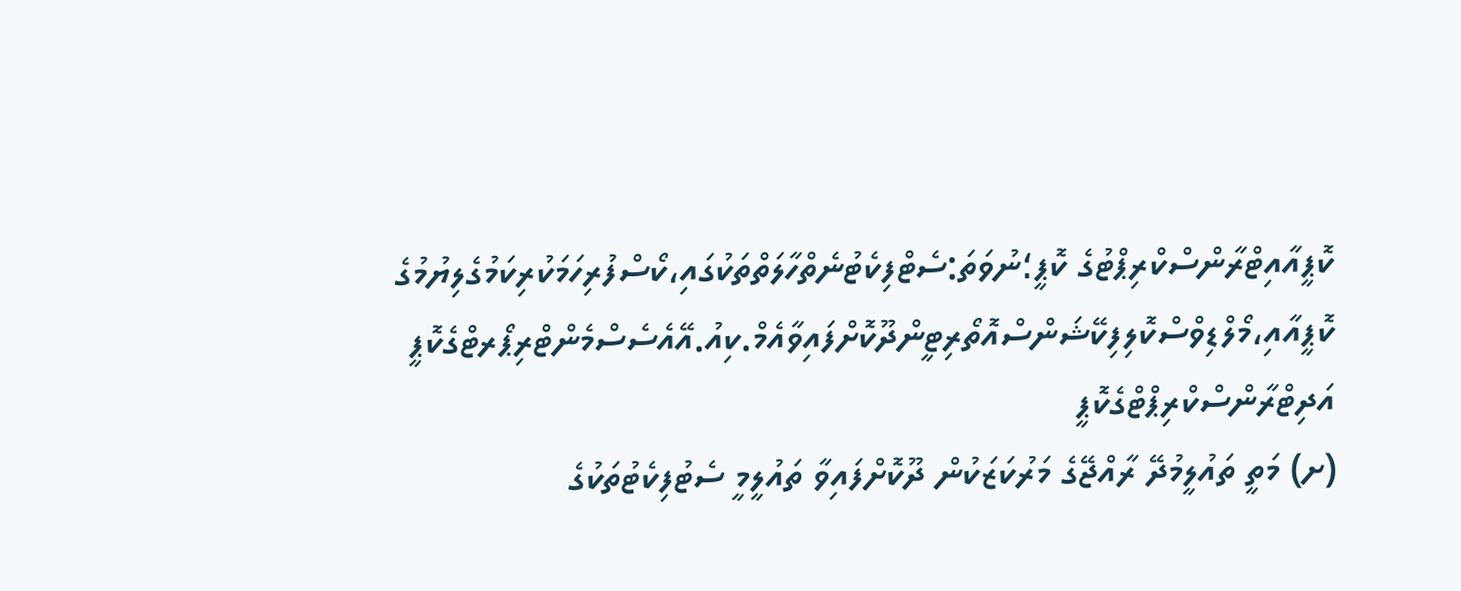ކޮޕީއާއިޓްރާންސްކްރިޕްޓުގެ ކޮޕީ؛ނުވަތަ:ސެޓްފިކެޓުނެތްހާލަތްތަކުގައި،ކޯސްފުރިހަމަކުރިކަމުގެލިޔުމުގެ ކޮޕީއާއި،މޯލްޑިވްސްކޮލިފިކޭޝަންސްއޮތޯރިޓީންދޫކޮށްފައިވާއެމް.ކިއު.އޭއެސެސްމެންޓްރިޕޯރޓްގެކޮޕީ އަދިޓްރާންސްކްރިޕްޓްގެކޮޕީ
(ށ) މަތީ ތައުލީމުދޭ ރާއްޖޭގެ މަރުކަޒަކުން ދޫކޮށްފައިވާ ތައުލީމީ ސެޓުފިކެޓުތަކުގެ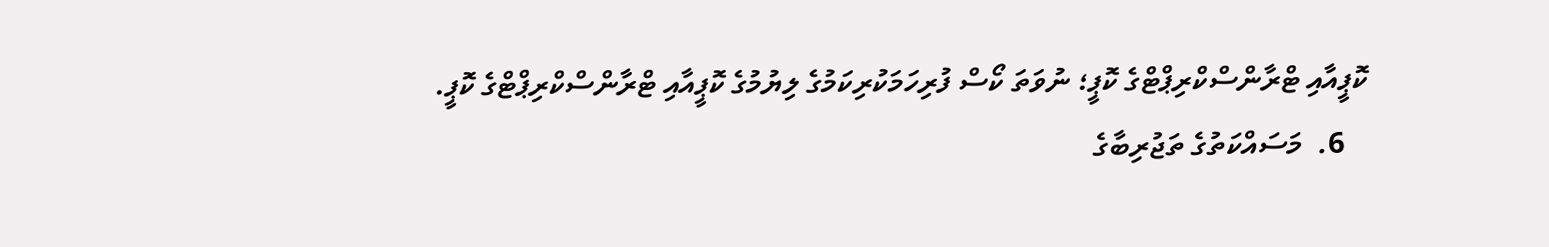ކޮޕީއާއި ޓްރާންސްކްރިޕްޓްގެ ކޮޕީ؛ ނުވަތަ ކޯސް ފުރިހަމަކުރިކަމުގެ ލިޔުމުގެ ކޮޕީއާއި ޓްރާންސްކްރިޕްޓްގެ ކޮޕީ.
   6.  މަސައްކަތުގެ ތަޖުރިބާގެ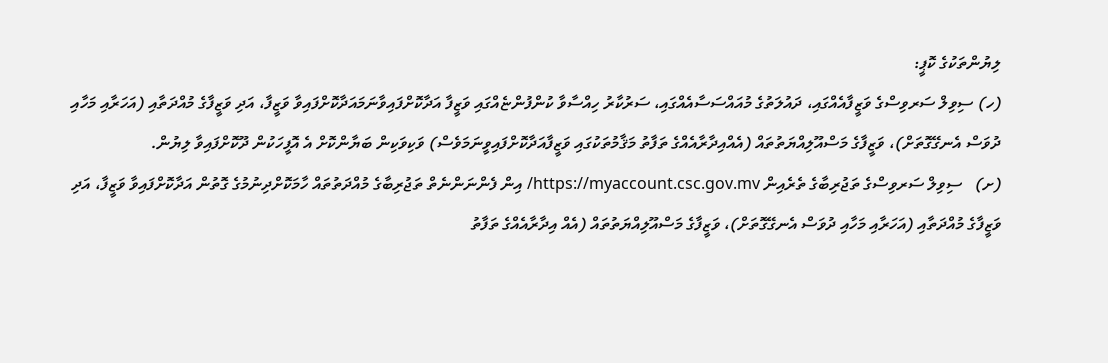ލިޔުންތަކުގެ ކޮޕީ:
(ހ) ސިވިލް ސަރވިސްގެ ވަޒީފާއެއްގައި، ދައުލަތުގެ މުއައްސަސާއެއްގައި، ސަރުކާރު ހިއްސާވާ ކުންފުންޏެއްގައި ވަޒީފާ އަދާކޮށްފައިވާނަމައަދާކޮށްފައިވާ ވަޒީފާ، އަދި ވަޒީފާގެ މުއްދަތާއި (އަހަރާއި މަހާއި ދުވަސް އެނގޭގޮތަށް)، ވަޒީފާގެ މަސްއޫލިއްޔަތުތައް (އެއްއިދާރާއެއްގެ ތަފާތު މަޤާމުތަކުގައި ވަޒީފާއަދާކޮށްފައިވީނަމަވެސް) ވަކިވަކިން ބަޔާންކޮށް އެ އޮފީހަކުން ދޫކޮށްފައިވާ ލިޔުން.
(ށ)   ސިވިލް ސަރވިސްގެ ތަޖުރިބާގެ ތެރެއިން https://myaccount.csc.gov.mv/ އިން ފެންނަންނެތް ތަޖުރިބާގެ މުއްދަތުތައް ހާމަކޮށްދިނުމުގެ ގޮތުން އަދާކޮށްފައިވާ ވަޒީފާ، އަދި ވަޒީފާގެ މުއްދަތާއި (އަހަރާއި މަހާއި ދުވަސް އެނގޭގޮތަށް)، ވަޒީފާގެ މަސްއޫލިއްޔަތުތައް (އެއް އިދާރާއެއްގެ ތަފާތު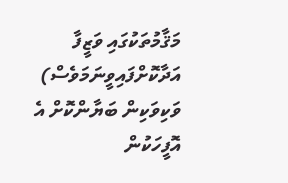މަޤާމުތަކުގައި ވަޒީފާ އަދާކޮށްފައިވީނަމަވެސް) ވަކިވަކިން ބަޔާންކޮށް އެ އޮފީހަކުން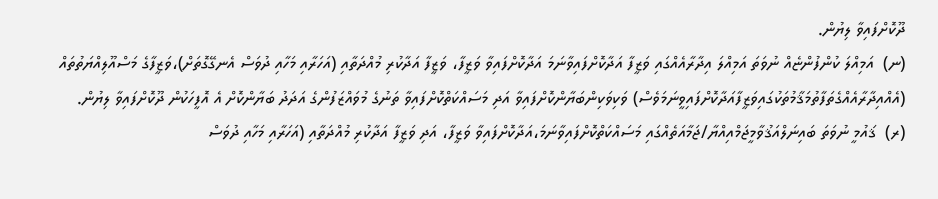ދޫކޮށްފައިވާ ލިޔުން.
(ނ)  އަމިއްލަ ކުންފުންޏެއް ނުވަތަ އަމިއްލަ އިދާރާއެއްގައި ވަޒީފާ އަދާކޮށްފައިވާނަމަ އަދާކޮށްފައިވާ ވަޒީފާ، ވަޒީފާ އަދާކުރި މުއްދަތާއި (އަހަރާއި މަހާއި ދުވަސް އެނގޭގޮތަށް)،ވަޒީފާގެ މަސްއޫލިއްޔަތުތައް (އެއްއިދާރާއެއްގެތަފާތުމަޤާމުތަކުގައިވަޒީފާއަދާކޮށްފައިވީނަމަވެސް) ވަކިވަކިންބަޔާންކޮށްފައިވާ އަދި މަސައްކަތްކޮށްފައިވާ ތަނުގެ މުވައްޒަފުންގެ އަދަދު ބަޔާންކޮށް އެ އޮފީހަކުން ދޫކޮށްފައިވާ ލިޔުން.
(ރ)  ޤައުމީ ނުވަތަ ބައިނަލްއަޤުވާމީޖަމްއިއްޔާ/ޖަމާއަތެއްގައި މަސައްކަތްކޮށްފައިވާނަމަ،އަދާކޮށްފައިވާ ވަޒީފާ، އަދި ވަޒީފާ އަދާކުރި މުއްދަތާއި (އަހަރާއި މަހާއި ދުވަސް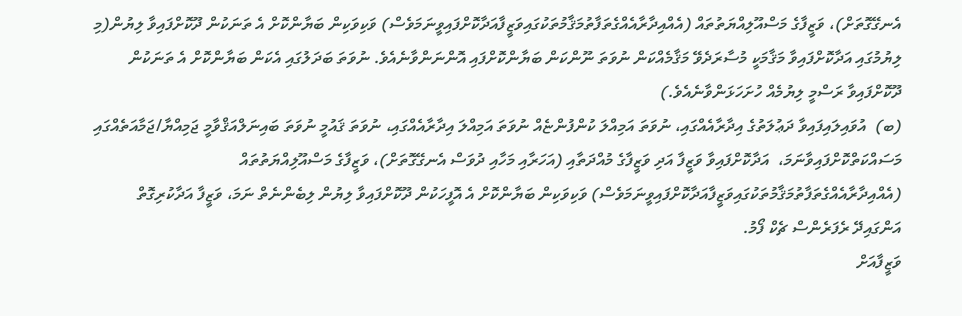އެނގޭގޮތަށް)، ވަޒީފާގެ މަސްއޫލިއްޔަތުތައް (އެއްއިދާރާއެއްގެތަފާތުމަޤާމުތަކުގައިވަޒީފާއަދާކޮށްފައިވީނަމަވެސް) ވަކިވަކިން ބަޔާންކޮށް އެ ތަނަކުން ދޫކޮށްފައިވާ ލިޔުން(މި ލިޔުމުގައި އަދާކޮށްފައިވާ މަޤާމަކީ މުސާރަދެވޭ މަޤާމެއްކަން ނުވަތަ ނޫންކަން ބަޔާންކޮށްފައި އޮންނަންވާނެއެވެ. ނުވަތަ ބަދަލުގައި އެކަން ބަޔާންކޮށް އެ ތަނަކުން ދޫކޮށްފައިވާ ރަސްމީ ލިޔުމެއް ހުށަހަޅަންވާނެއެވެ.)
(ބ)  އުވައިލައިފައިވާ ދަޢުލަތުގެ އިދާރާއެއްގައި، ނުވަތަ އަމިއްލަ ކުންފުންޏެއް ނުވަތަ އަމިއްލަ އިދާރާއެއްގައި، ނުވަތަ ޤައުމީ ނުވަތަ ބައިނަލްއަޤްވާމީ ޖަމިއްޔާ/ޖަމާއަތެއްގައި މަސައްކަތްކޮށްފައިވާނަމަ،  އަދާކޮށްފައިވާ ވަޒީފާ އަދި ވަޒީފާގެ މުއްދަތާއި (އަހަރާއި މަހާއި ދުވަސް އެނގޭގޮތަށް)، ވަޒީފާގެ މަސްއޫލިއްޔަތުތައް (އެއްއިދާރާއެއްގެތަފާތުމަޤާމުތަކުގައިވަޒީފާއަދާކޮށްފައިވީނަމަވެސް) ވަކިވަކިން ބަޔާންކޮށް އެ އޮފީހަކުން ދޫކޮށްފައިވާ ލިޔުން ލިބެންނެތް ނަމަ، ވަޒީފާ އަދާކުރިގޮތް އަންގައިދޭ ރެފަރެންސް ޗެކް ފޯމު.
ވަޒީފާއަށް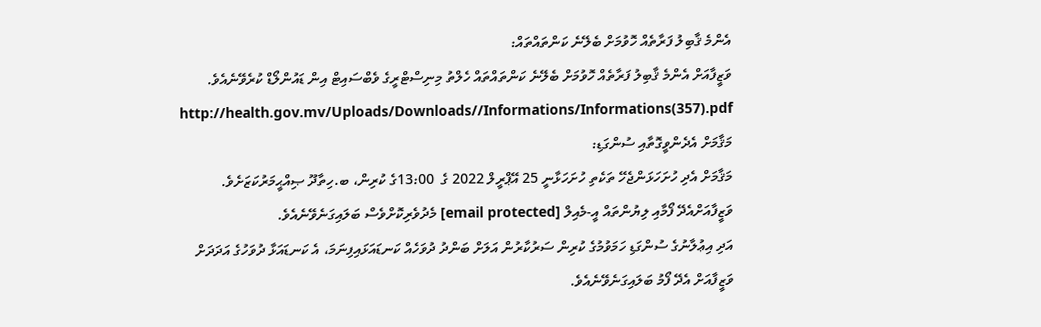އެންމެ ޤާބިލު ފަރާތެއް ހޮވުމަށް ބެލޭނެ ކަންތައްތައް:
ވަޒީފާއަށް އެންމެ ޤާބިލު ފަރާތެއް ހޮވުމަށް ބެލޭނެ ކަންތައްތައް ހެލްތު މިނިސްޓްރީގެ ވެބްސައިޓް އިން ޑައުންލޯޑް ކުރެވޭނެއެވެ.   http://health.gov.mv/Uploads/Downloads//Informations/Informations(357).pdf
މަޤާމަށް އެދެންވީގޮތާއި ސުންގަޑި:
މަޤާމަށް އެދި ހުށަހަޅަންޖެހޭ ތަކެތި ހުށަހަޅާނީ 25 އޭޕްރީލް 2022 ގެ  13:00ގެ ކުރިން، ބ.ހިތާދޫ ޞިއްޙީމަރުކަޒަށެވެ. ވަޒީފާއަށްއެދޭ ފޯމާއި ލިޔުންތައް އީ-މެއިލް [email protected] މެދުވެރިކޮށްވެސް ބަލައިގަނެވޭނެއެވެ.
އަދި އިޢުލާނުގެ ސުންގަޑި ހަމަވުމުގެ ކުރިން ސަރުކާރުން އަލަށް ބަންދު ދުވަހެއް ކަނޑައަޅައިފިނަމަ، އެ ކަނޑައަޅާ ދުވަހުގެ އަދަދަށް ވަޒީފާއަށް އެދޭ ފޯމު ބަލައިގަނެވޭނެއެވެ.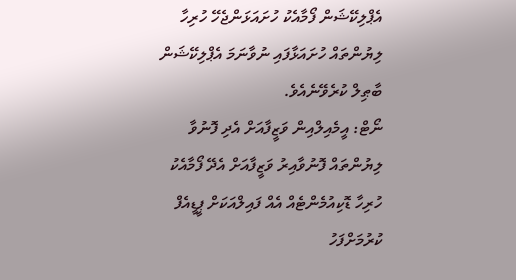އެޕްލިކޭޝަން ފޯމާއެކު ހުށައަޅަންޖެހޭ ހުރިހާ ލިޔުންތައް ހުށައަޅާފައި ނުވާނަމަ އެޕްލިކޭޝަން ބާޠިލް ކުރެވޭނެއެވެ.
ނޯޓް: އީމެއިލްއިން ވަޒީފާއަށް އެދި ފޮނުވާ ލިޔުންތައް ފޮނުވާއިރު ވަޒީފާއަށް އެދޭ ފޯމާއެކު ހުރިހާ ޑޮކިއުމެންޓެއް އެއް ފައިލްއަކަށް ޕީޑީއެފް  ކުރުމަށްފަހު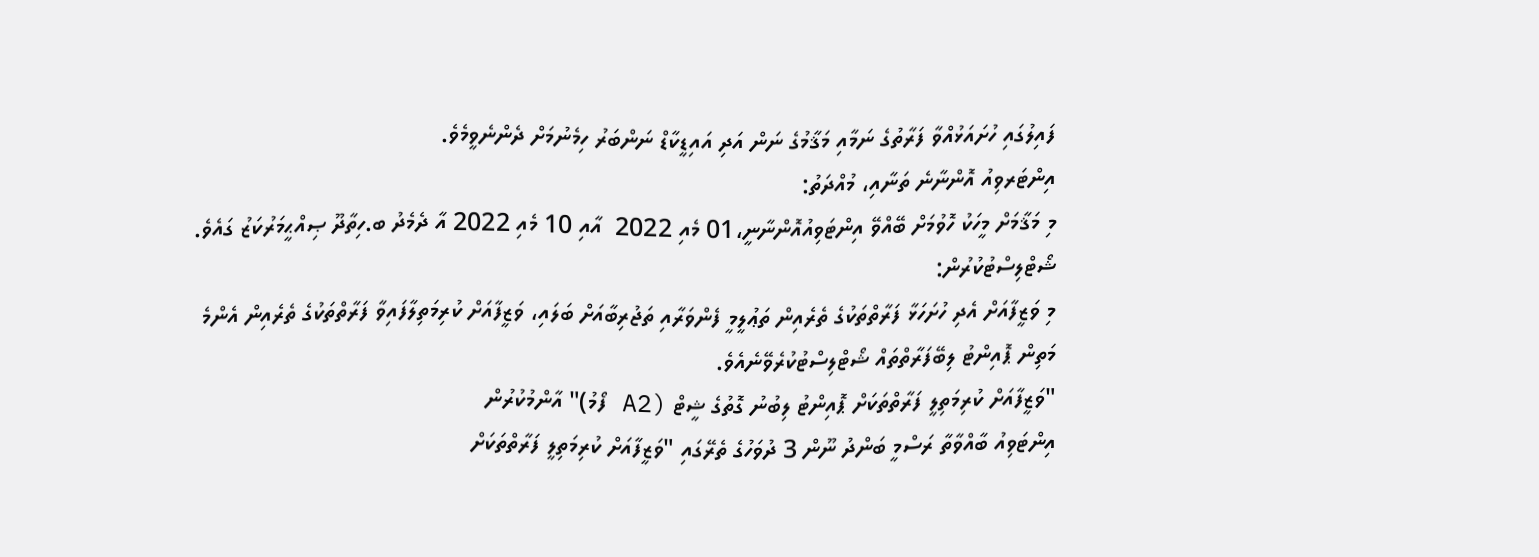ފައިލުގައި ހުށައަޅުއްވާ ފަރާތުގެ ނަމާއި މަޤާމުގެ ނަން އަދި އައިޑީކާޑް ނަންބަރު ހިމެނުމަށް ދެންނެވީމެވެ.
އިންޓަރވިއު އޮންނާނެ ތަނާއި، މުއްދަތު:
މި މަޤާމަށް މީހަކު ހޮވުމަށް ބޭއްވޭ އިންޓަވިއުއޮންނާނީ،01 މެއި 2022  އާއި 10 މެއި 2022 އާ ދެމެދު ބ.ހިތާދޫ ޞިއްޙީމަރުކަޒު ގައެވެ.
ޝޯޓްލިސްޓުކުރުން:
މި ވަޒީފާއަށް އެދި ހުށަހަޅާ ފަރާތްތަކުގެ ތެރެއިން ތަޢުލީމީ ފެންވަރާއި ތަޖުރިބާއަށް ބަލައި، ވަޒީފާއަށް ކުރިމަތިލާފައިވާ ފަރާތްތަކުގެ ތެރެއިން އެންމެ މަތިން ޕޮއިންޓު ލިބޭފަރާތްތައް ޝޯޓްލިސްޓުކުރެވޭނެއެވެ.
"ވަޒީފާއަށް ކުރިމަތިލީ ފަރާތްތަކަށް ޕޮއިންޓު ލިބުނު ގޮތުގެ ޝީޓް (A2 ފޯމު)" އާންމުކުރުން
އިންޓަވިއު ބާއްވާތާ ރަސްމީ ބަންދު ނޫން 3 ދުވަހުގެ ތެރޭގައި "ވަޒީފާއަށް ކުރިމަތިލީ ފަރާތްތަކަށް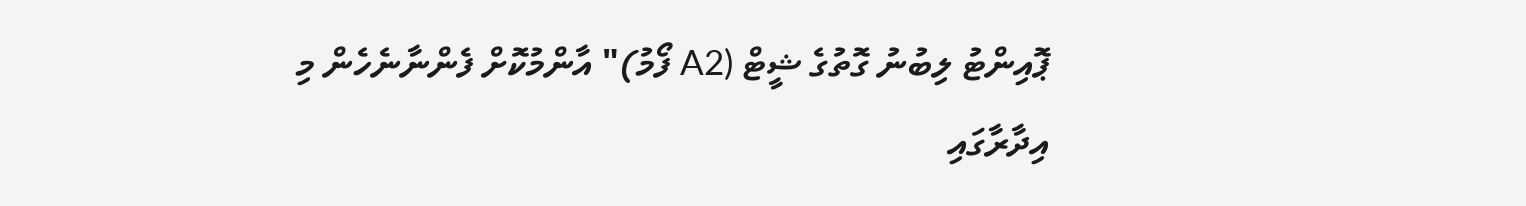ޕޮއިންޓު ލިބުނު ގޮތުގެ ޝީޓް (A2 ފޯމު)" އާންމުކޮށް ފެންނާނެހެން މި އިދާރާގައި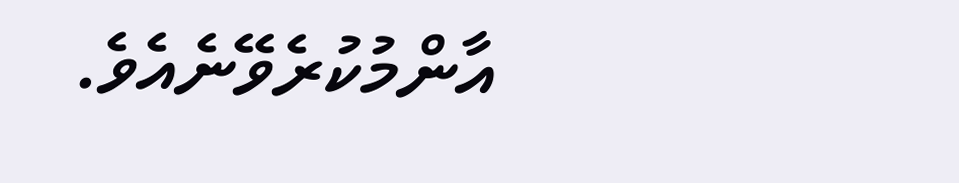އާންމުކުރެވޭނެއެވެ.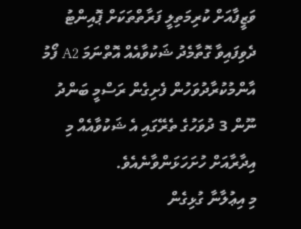ވަޒީފާއަށް ކުރިމަތިލީ ފަރާތްތަކަށް ޕޮއިންޓު ދެވިފައިވާ ގޮތާމެދު ޝަކުވާއެއް އޮތްނަމަ A2 ފޯމު އާންމުކުރާދުވަހުން ފެށިގެން ރަސްމީ ބަންދު ނޫން 3 ދުވަހުގެ ތެރޭގައި އެ ޝަކުވާއެއް މި އިދާރާއަށް ހުށަހަޅަންވާނެއެވެ.
މި އިޢުލާނާ ގުޅިގެން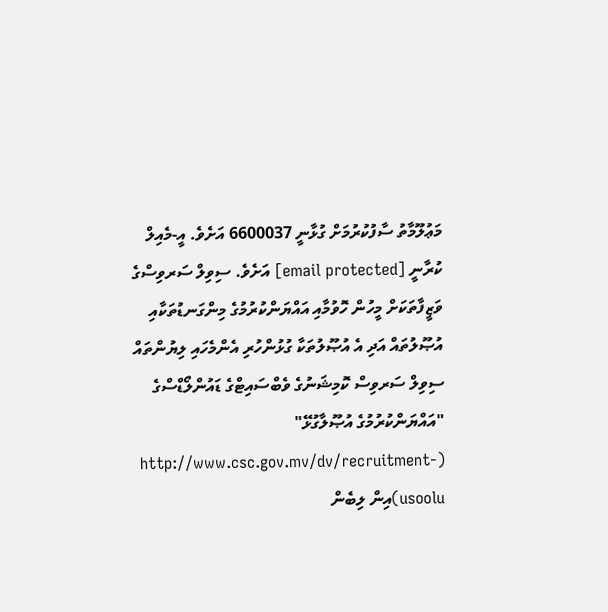މަޢުލޫމާތު ސާފުކުރުމަށް ގުޅާނީ 6600037 އަށެވެ. އީ-މެއިލް ކުރާނީ [email protected] އަށެވެ. ސިވިލް ސަރވިސްގެ ވަޒީފާތަކަށް މީހުން ހޮވުމާއި އައްޔަންކުރުމުގެ މިންގަނޑުތަކާއި އުޞޫލުތައް އަދި އެ އުޞޫލުތަކާ ގުޅުންހުރި އެންމެހައި ލިޔުންތައް ސިވިލް ސަރވިސް ކޮމިޝަނުގެ ވެބްސައިޓްގެ ޑައުންލޯޑްސްގެ "އައްޔަންކުރުމުގެ އުޞޫލާގުޅޭ" (http://www.csc.gov.mv/dv/recruitment-usoolu)އިން ލިބެން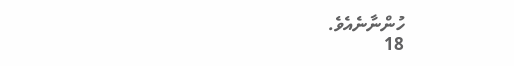ހުންނާނެއެވެ.
18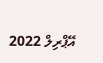އޭޕްރިލް 2022